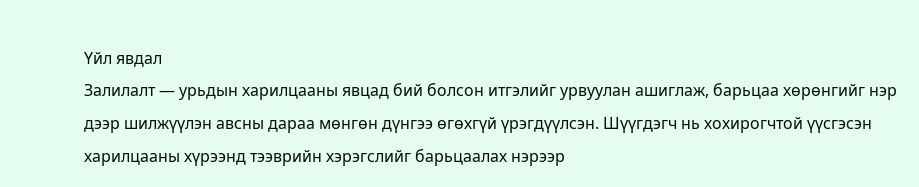Үйл явдал
Залилалт — урьдын харилцааны явцад бий болсон итгэлийг урвуулан ашиглаж, барьцаа хөрөнгийг нэр дээр шилжүүлэн авсны дараа мөнгөн дүнгээ өгөхгүй үрэгдүүлсэн. Шүүгдэгч нь хохирогчтой үүсгэсэн харилцааны хүрээнд тээврийн хэрэгслийг барьцаалах нэрээр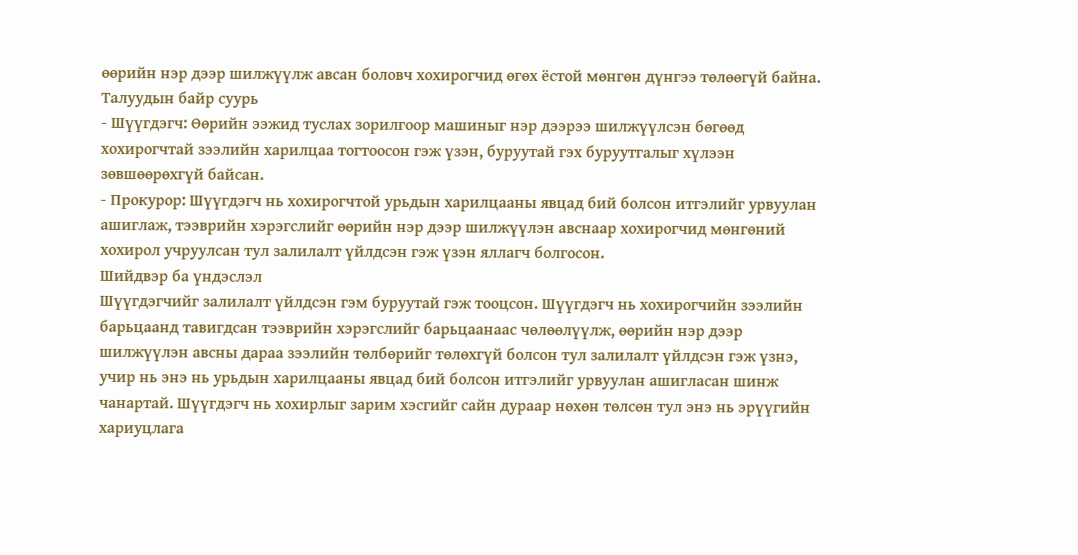өөрийн нэр дээр шилжүүлж авсан боловч хохирогчид өгөх ёстой мөнгөн дүнгээ төлөөгүй байна.
Талуудын байр суурь
- Шүүгдэгч: Өөрийн ээжид туслах зорилгоор машиныг нэр дээрээ шилжүүлсэн бөгөөд хохирогчтай зээлийн харилцаа тогтоосон гэж үзэн, буруутай гэх буруутгалыг хүлээн зөвшөөрөхгүй байсан.
- Прокурор: Шүүгдэгч нь хохирогчтой урьдын харилцааны явцад бий болсон итгэлийг урвуулан ашиглаж, тээврийн хэрэгслийг өөрийн нэр дээр шилжүүлэн авснаар хохирогчид мөнгөний хохирол учруулсан тул залилалт үйлдсэн гэж үзэн яллагч болгосон.
Шийдвэр ба үндэслэл
Шүүгдэгчийг залилалт үйлдсэн гэм буруутай гэж тооцсон. Шүүгдэгч нь хохирогчийн зээлийн барьцаанд тавигдсан тээврийн хэрэгслийг барьцаанаас чөлөөлүүлж, өөрийн нэр дээр шилжүүлэн авсны дараа зээлийн төлбөрийг төлөхгүй болсон тул залилалт үйлдсэн гэж үзнэ, учир нь энэ нь урьдын харилцааны явцад бий болсон итгэлийг урвуулан ашигласан шинж чанартай. Шүүгдэгч нь хохирлыг зарим хэсгийг сайн дураар нөхөн төлсөн тул энэ нь эрүүгийн хариуцлага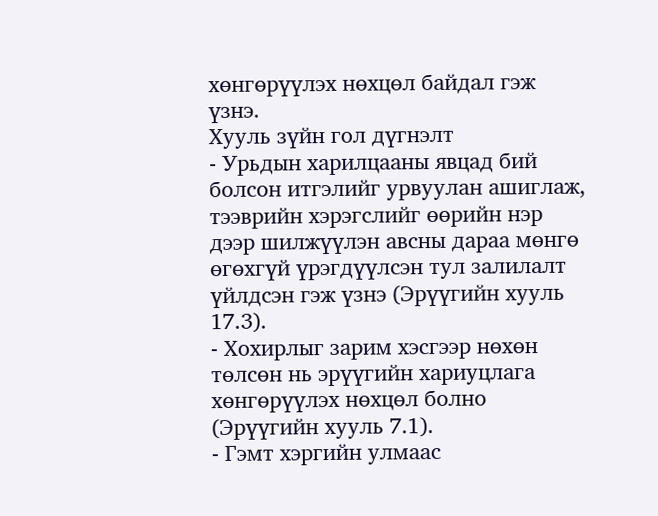хөнгөрүүлэх нөхцөл байдал гэж үзнэ.
Хууль зүйн гол дүгнэлт
- Урьдын харилцааны явцад бий болсон итгэлийг урвуулан ашиглаж, тээврийн хэрэгслийг өөрийн нэр дээр шилжүүлэн авсны дараа мөнгө өгөхгүй үрэгдүүлсэн тул залилалт үйлдсэн гэж үзнэ (Эрүүгийн хууль 17.3).
- Хохирлыг зарим хэсгээр нөхөн төлсөн нь эрүүгийн хариуцлага хөнгөрүүлэх нөхцөл болно (Эрүүгийн хууль 7.1).
- Гэмт хэргийн улмаас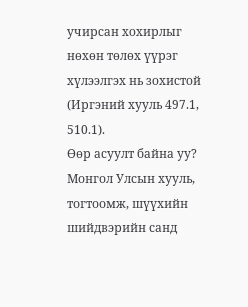учирсан хохирлыг нөхөн төлөх үүрэг хүлээлгэх нь зохистой (Иргэний хууль 497.1, 510.1).
Өөр асуулт байна уу?
Монгол Улсын хууль, тогтоомж, шүүхийн шийдвэрийн санд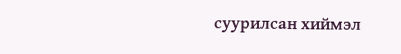суурилсан хиймэл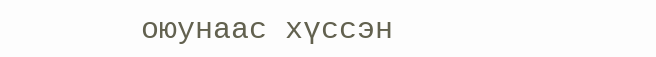оюунаас хүссэн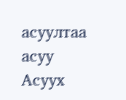асуултаа асуу
Асуух